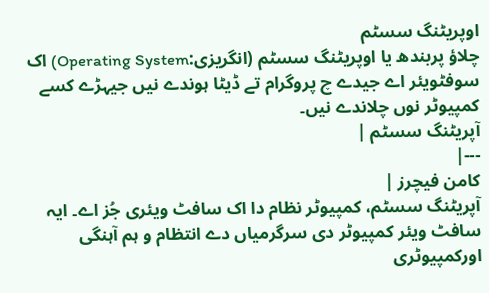اوپریٹنگ سسٹم
چلاؤ پربندھ یا اوپریٹنگ سسٹم (انگریزی:Operating System) اک سوفٹویئر اے جیدے چ پروگرام تے ڈیٹا ہوندے نیں جیہڑے کسے کمپیوٹر نوں چلاندے نیں۔
آپریٹنگ سسٹم |
---|
کامن فیچرز |
آپریٹنگ سسٹم، کمپیوٹر نظام دا اک سافٹ ويئری جُز اے۔ ایہ سافٹ ويئر کمپیوٹر دی سرگرمیاں دے انتظام و ہم آہنگی اورکمپیوٹری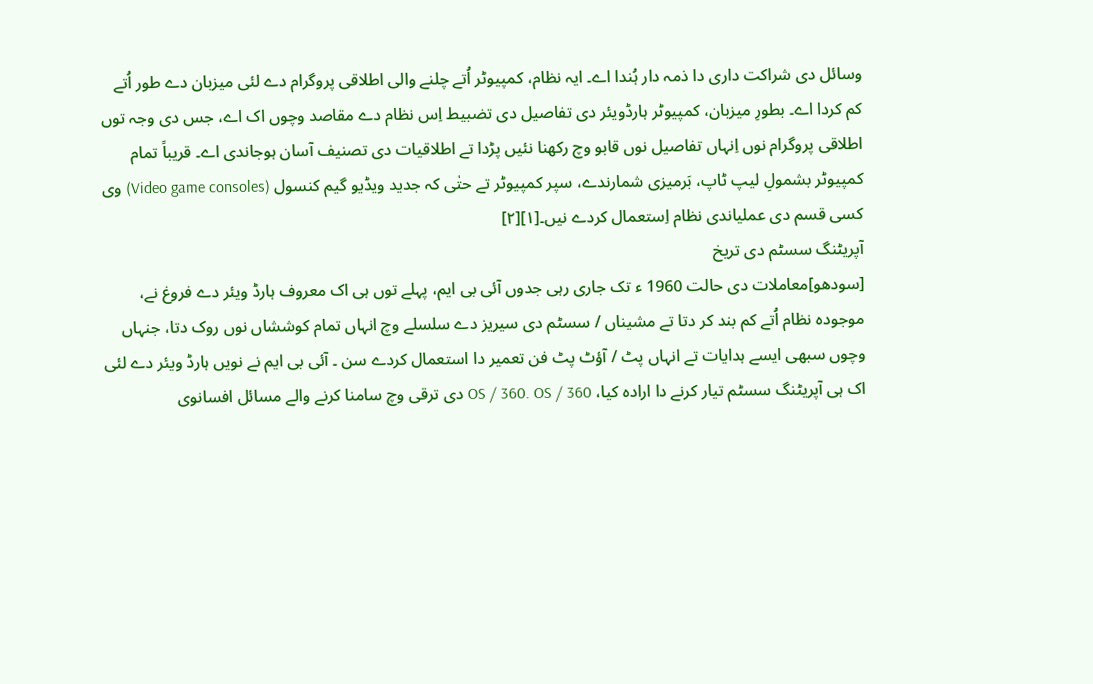وسائل دی شراکت داری دا ذمہ دار ہُندا اے۔ ایہ نظام، کمپیوٹر اُتے چلنے والی اطلاقی پروگرام دے لئی میزبان دے طور اُتے کم کردا اے۔ بطورِ میزبان، کمپیوٹر ہارڈویئر دی تفاصیل دی تضبیط اِس نظام دے مقاصد وچوں اک اے، جس دی وجہ توں اطلاقی پروگرام نوں اِنہاں تفاصیل نوں قابو وچ رکھنا نئيں پڑدا تے اطلاقیات دی تصنیف آسان ہوجاندی اے۔ قریباً تمام کمپیوٹر بشمولِ لیپ ٹاپ، بَرمیزی شمارندے، سپر کمپیوٹر تے حتٰی کہ جدید ویڈیو گیم کنسول (Video game consoles) وی کسی قسم دی عملیاندی نظام اِستعمال کردے نيں۔[۱][۲]
آپریٹنگ سسٹم دی تریخ
[سودھو]معاملات دی حالت 1960 ء تک جاری رہی جدوں آئی بی ایم، پہلے توں ہی اک معروف ہارڈ ویئر دے فروغ نے، موجودہ نظام اُتے کم بند کر دتا تے مشیناں / سسٹم دی سیریز دے سلسلے وچ انہاں تمام کوششاں نوں روک دتا، جنہاں وچوں سبھی ايسے ہدایات تے انہاں پٹ / آؤٹ پٹ فن تعمیر دا استعمال کردے سن ۔ آئی بی ایم نے نويں ہارڈ ویئر دے لئی اک ہی آپریٹنگ سسٹم تیار کرنے دا ارادہ کیا، OS / 360. OS / 360 دی ترقی وچ سامنا کرنے والے مسائل افسانوی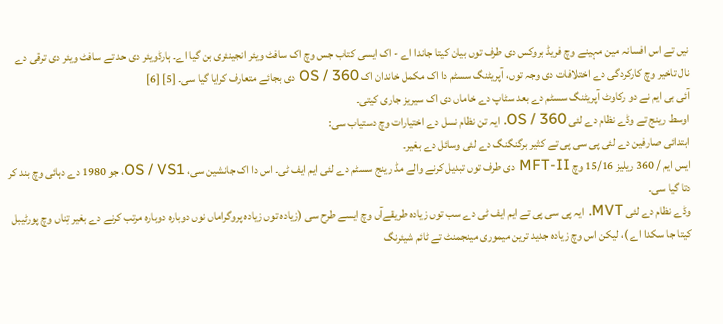نيں تے اس افسانہ مین مہینے وچ فریڈ بروکس دی طرف توں بیان کيتا جاندا اے - اک ایسی کتاب جس وچ اک سافٹ ویئر انجینئری بن گیا اے۔ ہارڈویئر دی حد تے سافٹ ویئر دی ترقی دے نال تاخیر وچ کارکردگی دے اختلافات دی وجہ توں، آپریٹنگ سسٹم دا اک مکمل خاندان اک OS / 360 دی بجائے متعارف کرایا گیا سی۔ [5] [6]
آئی بی ایم نے دو رکاوٹ آپریٹنگ سسٹم دے بعد سٹاپ دے خاماں دی اک سیریز جاری کیتی۔
اوسط رینج تے وڈے نظام دے لئی OS / 360. ایہ تن نظام نسل دے اختیارات وچ دستیاب سی:
ابتدائی صارفین دے لئی پی سی پی تے کثیر برگنگنگ دے لئی وسائل دے بغیر۔
ایس ایم / 360 ریلیز 15/16 وچ MFT-II دی طرف توں تبدیل کرنے والے مڈ رینج سسٹم دے لئی ایم ایف ٹی۔ اس دا اک جانشین سی، OS / VS1، جو 1980 دے دہائی وچ بند کر دتا گیا سی۔
وڈے نظام دے لئی MVT. ایہ پی سی پی تے ایم ایف ٹی دے سب توں زیادہ طریقےآں وچ ايسے طرح سی (زیادہ توں زیادہ پروگراماں نوں دوبارہ دوبارہ مرتب کرنے دے بغیر تِناں وچ پورٹیبل کيتا جا سکدا اے )، لیکن اس وچ زیادہ جدید ترین میموری مینجمنٹ تے ٹائم شیئرنگ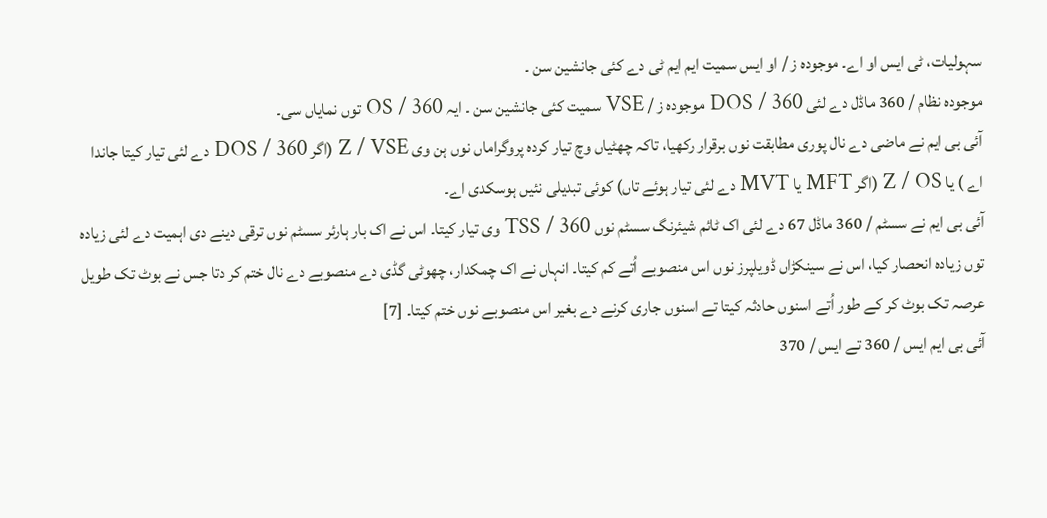سہولیات، ٹی ایس او اے۔ موجودہ ز / او ایس سمیت ایم ایم ٹی دے کئی جانشین سن ۔
موجودہ نظام / 360 ماڈل دے لئی DOS / 360 موجودہ ز / VSE سمیت کئی جانشین سن ۔ ایہ OS / 360 توں نمایاں سی۔
آئی بی ایم نے ماضی دے نال پوری مطابقت نوں برقرار رکھیا، تاکہ چھٹیاں وچ تیار کردہ پروگراماں نوں ہن وی Z / VSE (اگر DOS / 360 دے لئی تیار کيتا جاندا اے ) یا Z / OS (اگر MFT یا MVT دے لئی تیار ہوئے تاں) کوئی تبدیلی نئيں ہوسکدی اے۔
آئی بی ایم نے سسٹم / 360 ماڈل 67 دے لئی اک ٹائم شیئرنگ سسٹم نوں TSS / 360 وی تیار کيتا۔ اس نے اک بار ہارئر سسٹم نوں ترقی دینے دی اہمیت دے لئی زیادہ توں زیادہ انحصار کیا، اس نے سینکڑاں ڈویلپرز نوں اس منصوبے اُتے کم کيتا۔ انہاں نے اک چمکدار، چھوٹی گڈی دے منصوبے دے نال ختم کر دتا جس نے بوٹ تک طویل عرصہ تک بوٹ کر کے طور اُتے اسنوں حادثہ کيتا تے اسنوں جاری کرنے دے بغیر اس منصوبے نوں ختم کيتا۔ [7]
آئی بی ایم ایس / 360 تے ایس / 370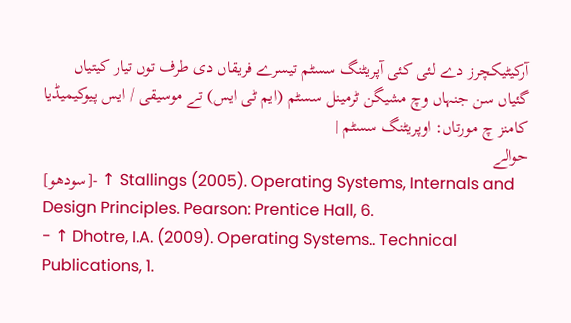آرکیٹیکچرز دے لئی کئی آپریٹنگ سسٹم تیسرے فریقاں دی طرف توں تیار کيتیاں گئیاں سن جنہاں وچ مشیگن ٹرمینل سسٹم (ایم ٹی ایس) تے موسیقی / ایس پیوکیمیڈیا کامنز چ مورتاں: اوپریٹنگ سسٹم |
حوالے
[سودھو]- ↑ Stallings (2005). Operating Systems, Internals and Design Principles. Pearson: Prentice Hall, 6.
- ↑ Dhotre, I.A. (2009). Operating Systems.. Technical Publications, 1.